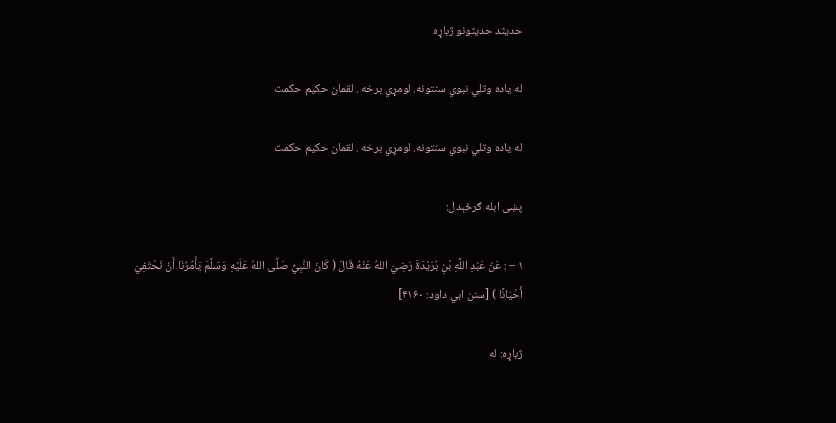حدیثد حديثونو ژباړه

له ياده وتلي نبوي سنتونه. لومړي برخه . لقمان حکيم حکمت

له ياده وتلي نبوي سنتونه. لومړي برخه . لقمان حکيم حکمت

پښی ابله ګرځېدل:

۱ – : عَنْ عَبْدِ اللَّهِ بْنِ بُرَيْدَةَ رَضِيَ اللهُ عَنْهُ قَالَ ( كَانَ النَّبِيُّ صَلَّى اللهُ عَلَيْهِ وَسَلَّمَ يَأْمُرُنَا أَنْ نَحْتَفِيَ أَحْيَانًا ) [سنن ابي داود: ۴۱۶۰]

ژباړه: له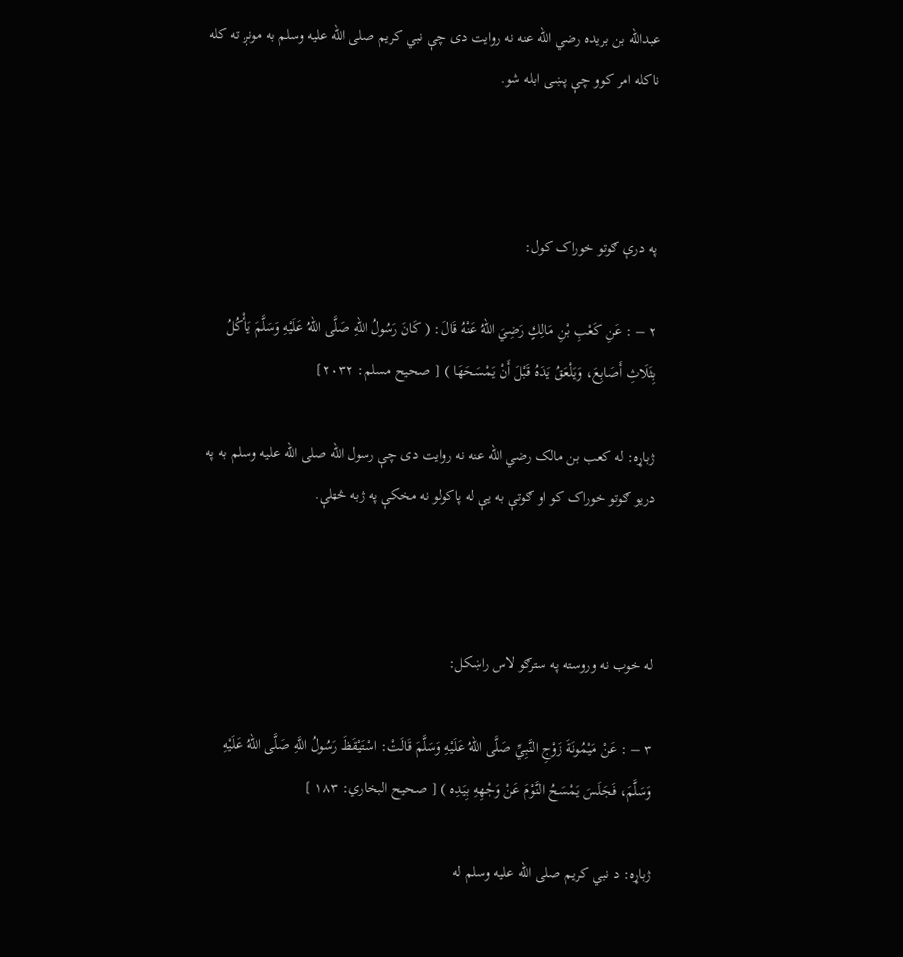عبدالله بن بريده رضي الله عنه نه روايت دی چې نبي کریم صلی الله عليه وسلم به مونږ ته کله ناکله امر کوو چې پښی ابله شو.



په درې ګوتو خوراک کول:

۲ – : عَنِ كَعْبِ بْنِ مَالِكٍ رَضِيَ اللهُ عَنْهُ قَالَ: ( كَانَ رَسُولُ اللهِ صَلَّى اللهُ عَلَيْهِ وَسَلَّمَ يَأْكُلُ بِثَلَاثِ أَصَابِعَ، وَيَلْعَقُ يَدَهُ قَبْلَ أَنْ يَمْسَحَهَا ) [ صحيح مسلم: ۲۰۳۲]

ژباړه: له کعب بن مالک رضي الله عنه نه روایت دی چې رسول الله صلی الله عليه وسلم به په دريو ګوتو خوراک کو او ګوتې به يې له پاکولو نه مخکې په ژبه څټلې.



له خوب نه وروسته په سترګو لاس راښکل:

۳ – : عَنْ مَيْمُونَةَ زَوْجِ النَّبِيِّ صَلَّى اللهُ عَلَيْهِ وَسَلَّمَ قَالَتْ: اسْتَيْقَظَ رَسُولُ اللَّهِ صَلَّى اللهُ عَلَيْهِ وَسَلَّمَ، فَجَلَسَ يَمْسَحُ النَّوْمَ عَنْ وَجْهِهِ بِيَدِه ) [ صحيح البخاري: ۱۸۳ ]

ژباړه: د نبي کريم صلی الله عليه وسلم له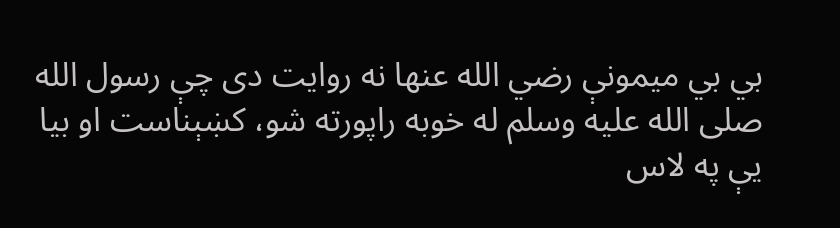بي بي ميمونې رضي الله عنها نه روايت دی چې رسول الله صلی الله عليه وسلم له خوبه راپورته شو، کښېناست او بيا يې په لاس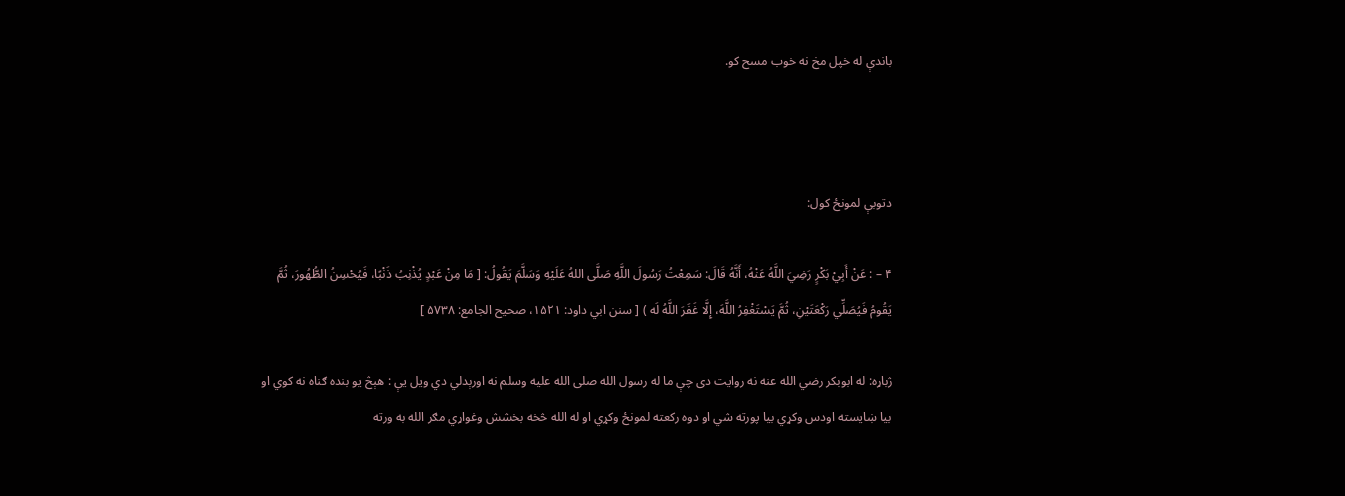باندې له خپل مخ نه خوب مسح کو.



دتوبې لمونځ کول:

۴ – : عَنْ أَبِيْ بَكْرٍ رَضِيَ اللَّهُ عَنْهُ، أَنَّهُ قَالَ: سَمِعْتُ رَسُولَ اللَّهِ صَلَّى اللهُ عَلَيْهِ وَسَلَّمَ يَقُولُ: [ مَا مِنْ عَبْدٍ يُذْنِبُ ذَنْبًا، فَيُحْسِنُ الطُّهُورَ، ثُمَّ يَقُومُ فَيُصَلِّي رَكْعَتَيْنِ، ثُمَّ يَسْتَغْفِرُ اللَّهَ، إِلَّا غَفَرَ اللَّهُ لَه ) [ سنن ابي داود: ۱۵۲۱، صحيح الجامع: ۵۷۳۸ ]

ژباړه: له ابوبکر رضي الله عنه نه روايت دی چې ما له رسول الله صلی الله عليه وسلم نه اورېدلي دي ويل يې : هېڅ يو بنده ګناه نه کوي او بيا ښايسته اودس وکړي بيا پورته شي او دوه رکعته لمونځ وکړي او له الله څخه بخشش وغواړي مګر الله به ورته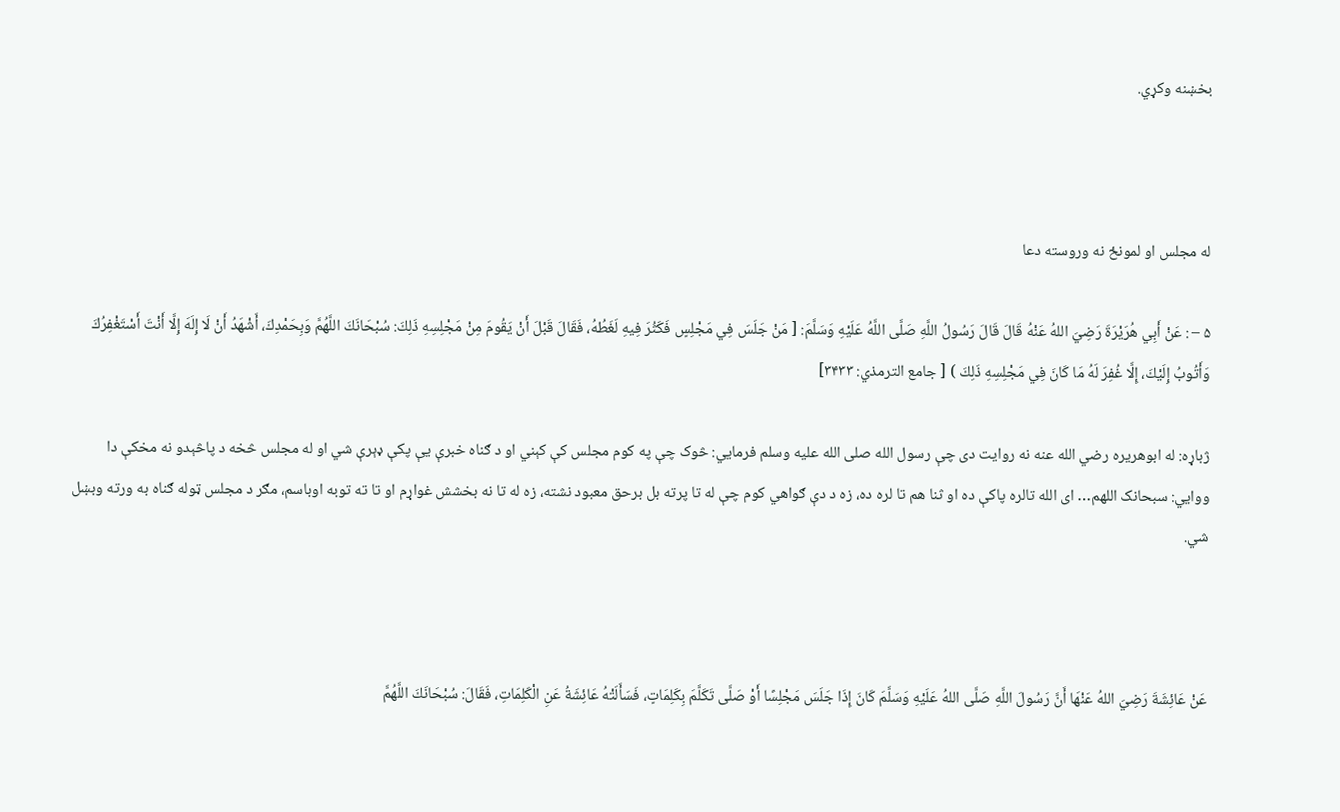بخښنه وکړي.



له مجلس او لمونځ نه وروسته دعا

۵ – : عَنْ أَبِي هُرَيْرَةَ رَضِيَ اللهُ عَنْهُ قَالَ قَالَ رَسُولُ اللَّهِ صَلَّى اللَّهُ عَلَيْهِ وَسَلَّمَ: [ مَنْ جَلَسَ فِي مَجْلِسٍ فَكَثُرَ فِيهِ لَغَطُهُ، فَقَالَ قَبْلَ أَنْ يَقُومَ مِنْ مَجْلِسِهِ ذَلِكَ: سُبْحَانَكَ اللَّهُمَّ وَبِحَمْدِكَ، أَشْهَدُ أَنْ لَا إِلَهَ إِلَّا أَنْتَ أَسْتَغْفِرُكَ وَأَتُوبُ إِلَيْكَ، إِلَّا غُفِرَ لَهُ مَا كَانَ فِي مَجْلِسِهِ ذَلِكَ ) [ جامع الترمذي: ۳۴۳۳]

ژباړه: له ابوهريره رضي الله عنه نه روايت دی چې رسول الله صلی الله عليه وسلم فرمايي: څوک چې په کوم مجلس کې کېني او د ګناه خبرې يې پکې ډېرې شي او له مجلس څخه د پاڅېدو نه مخکې دا ووايي: سبحانک اللهم… ای الله تالره پاکې ده او ثنا هم تا لره ده، زه د دې ګواهي کوم چې له تا پرته بل برحق معبود نشته، زه له تا نه بخشش غواړم او تا ته توبه اوباسم، مګر د مجلس ټوله ګناه به ورته وبښل شي.



عَنْ عَائِشَةَ رَضِيَ اللهُ عَنْهَا أَنَّ رَسُولَ اللَّهِ صَلَّى اللهُ عَلَيْهِ وَسَلَّمَ كَانَ إِذَا جَلَسَ مَجْلِسًا أَوْ صَلَّى تَكَلَّمَ بِكَلِمَاتٍ، فَسَأَلَتْهُ عَائِشَةُ عَنِ الْكَلِمَاتِ، فَقَالَ: سُبْحَانَكَ اللَّهُمَّ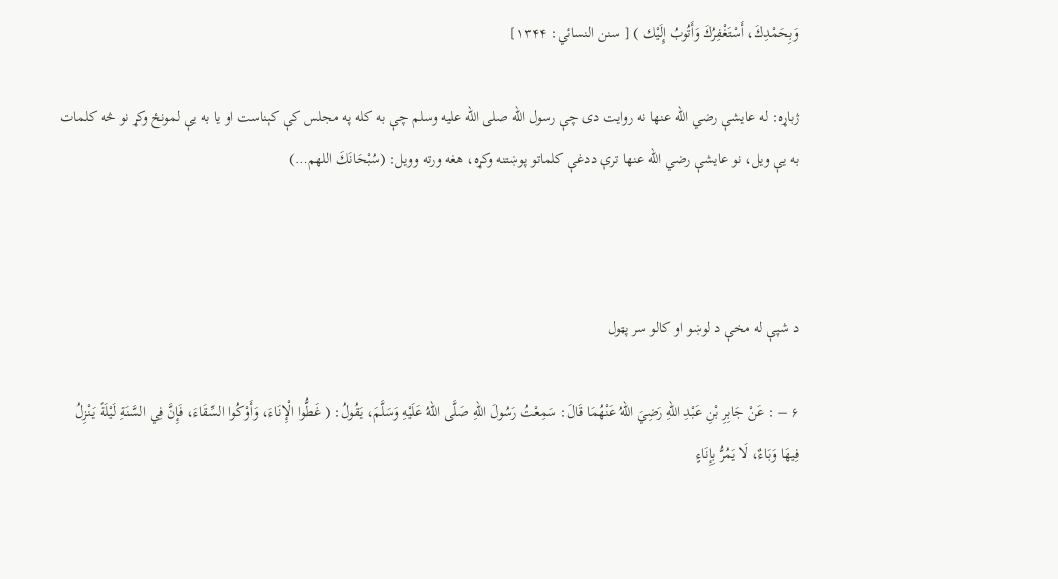وَبِحَمْدِكَ، أَسْتَغْفِرُكَ وَأَتُوبُ إِلَيْك ) [ سنن النسائي: ۱۳۴۴]

ژباړه: له عايشې رضي الله عنها نه روايت دی چې رسول الله صلی الله عليه وسلم چې به کله په مجلس کې کېناست او يا به يې لمونځ وکړ نو څه کلمات به يې ويل، نو عايشې رضي الله عنها ترې ددغې کلماتو پوښتنه وکړه، هغه ورته وويل: (سُبْحَانَكَ اللهم…)



د شپې له مخې د لوښو او کالو سر پټول

۶ – : عَنْ جَابِرِ بْنِ عَبْدِ اللهِ رَضِيَ اللهُ عَنْهُمَا قَالَ: سَمِعْتُ رَسُولَ اللهِ صَلَّى اللهُ عَلَيْهِ وَسَلَّمَ، يَقُولُ: ( غَطُّوا الْإِنَاءَ، وَأَوْكُوا السِّقَاءَ، فَإِنَّ فِي السَّنَةِ لَيْلَةً يَنْزِلُ فِيهَا وَبَاءٌ، لَا يَمُرُّ بِإِنَاءٍ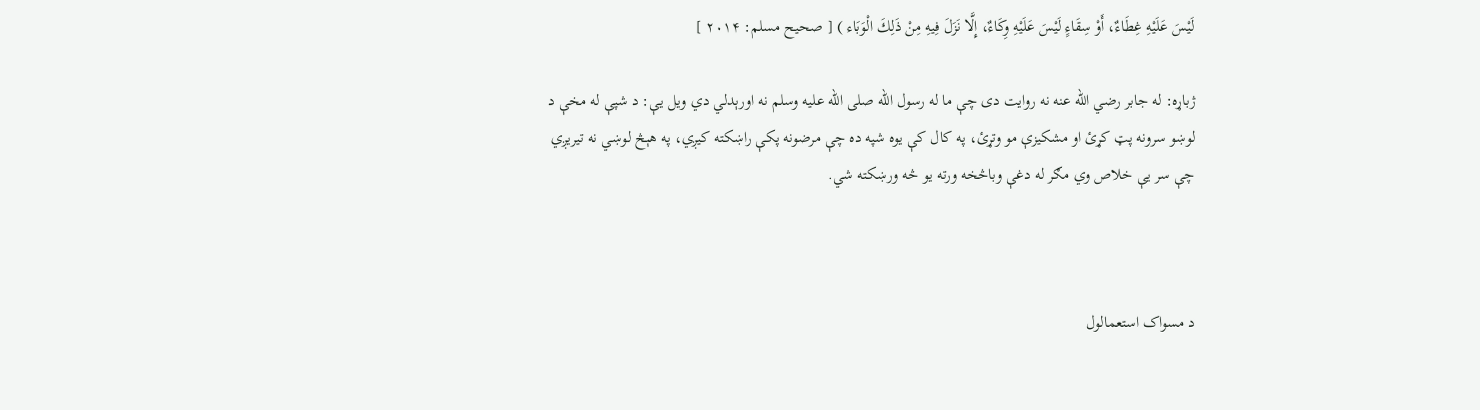لَيْسَ عَلَيْهِ غِطَاءٌ، أَوْ سِقَاءٍ لَيْسَ عَلَيْهِ وِكَاءٌ، إِلَّا نَزَلَ فِيهِ مِنْ ذَلِكَ الْوَبَاء ) [ صحيح مسلم: ۲۰۱۴ ]

ژباړه: له جابر رضي الله عنه نه روايت دی چې ما له رسول الله صلی الله عليه وسلم نه اورېدلي دي ويل يې: د شپې له مخې د لوښو سرونه پټ کړئ او مشکيزې مو وتړئ، په کال کې يوه شپه ده چې مرضونه پکې راښکته کيږي، په هېڅ لوښي نه تيريږي چې سر يې خلاص وي مګر له دغې وباڅخه ورته يو څه ورښکته شي.



د مسواک استعمالول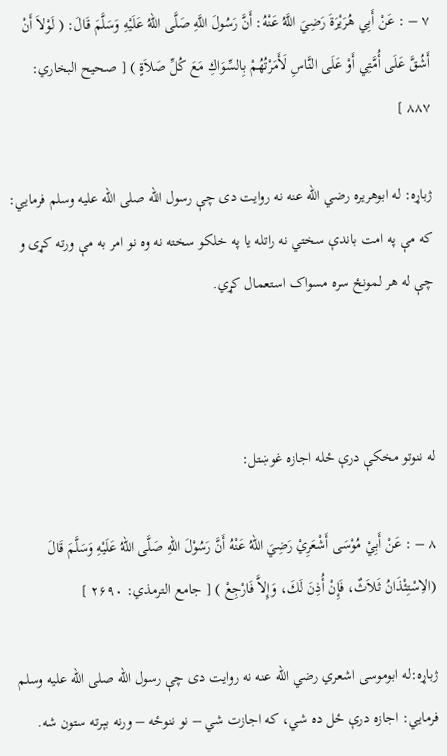۷ – : عَنْ أَبِي هُرَيْرَةَ رَضِيَ اللَّهُ عَنْهُ: أَنَّ رَسُولَ اللَّهِ صَلَّى اللهُ عَلَيْهِ وَسَلَّمَ قَالَ: ( لَوْلاَ أَنْ أَشُقَّ عَلَى أُمَّتِي أَوْ عَلَى النَّاسِ لَأَمَرْتُهُمْ بِالسِّوَاكِ مَعَ كُلِّ صَلاَةٍ ) [ صحيح البخاري: ۸۸۷ ]

ژباړه: له ابوهريره رضي الله عنه نه روايت دی چې رسول الله صلی الله عليه وسلم فرمايي: که مې په امت باندې سختي نه راتله يا په خلکو سخته نه وه نو امر به مې ورته کړی و چې له هر لمونځ سره مسواک استعمال کړي.



له ننوتو مخکې درې ځله اجازه غوښتل:

۸ – : عَنْ أَبِيْ مُوْسَی أَشْعَرِيْ رَضِيَ اللهُ عَنْهُ أَنَّ رَسُوْلَ اللهِ صَلَّی اللهُ عَلَيْهِ وَسَلَّمَ قَالَ (الاِسْتِئْذَانُ ثَلاَثٌ، فَإِنْ أُذِنَ لَكَ، وَإِلاَّ فَارْجِعْ ) [ جامع الترمذي: ۲۶۹۰ ]

ژباړه:له ابوموسی اشعري رضي الله عنه نه روايت دی چې رسول الله صلی الله عليه وسلم فرمايي: اجازه درې ځل ده شي، که اجازت شي – نو ننوځه – ورنه بېرته ستون شه.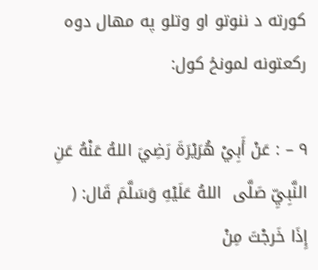کورته د ننوتو او وتلو په مهال دوه رکعتونه لمونځ کول:

۹ – : عَنْ أَبِيْ هُرَيْرَةَ رَضِيَ اللهُ عَنْهُ عَنِ النَّبِيِّ صَلَّی  اللهُ عَلَيْهِ وَسَلَّمَ قَال: ( إِذَا خَرجْتَ مِنْ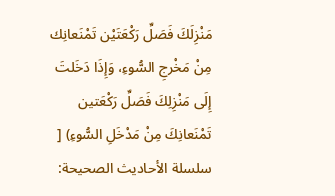مَنْزِلَكَ فَصَلِّ رَكْعَتَيْن تَمْنَعانِك مِنْ مَخْرجِ السُّوءِ، وَإِذَا دَخَلتَ إِلَى مَنْزِلِكَ فَصَلِّ رَكْعَتين تَمْنَعانِكَ مِنْ مَدْخَلِ السُّوءِ) [ سلسلة الأحاديث الصحيحة: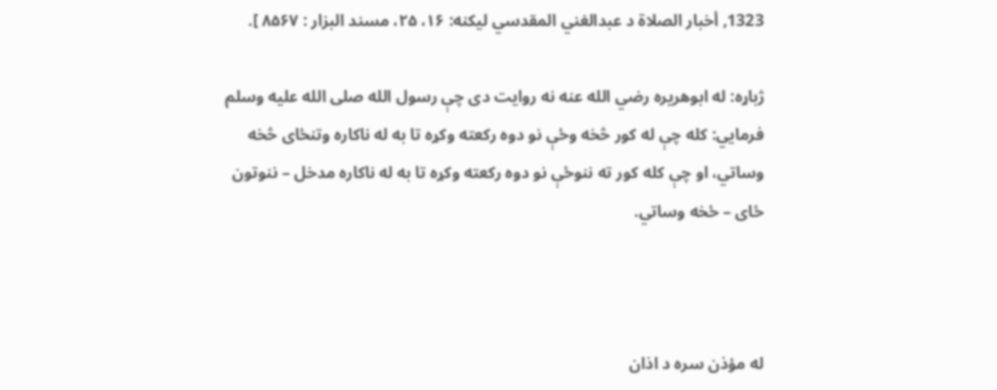1323, أخبار الصلاة د عبدالغني المقدسي ليکنه: ۱۶، ۲۵، مسند البزار : ۸۵۶۷ ].

ژباړه: له ابوهريره رضي الله عنه نه روايت دی چې رسول الله صلی الله عليه وسلم فرمايي: کله چې له کور څخه وځې نو دوه رکعته وکړه تا به له ناکاره وتنځای څخه وساتي، او چې کله کور ته ننوځې نو دوه رکعته وکړه تا به له ناکاره مدخل – ننوتون ځای – ځخه وساتي.



له مؤذن سره د اذان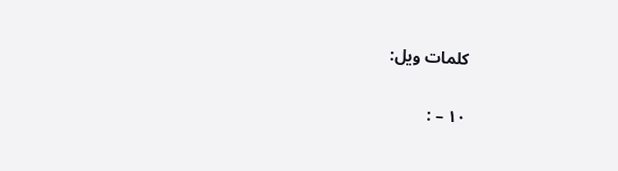کلمات ويل:

۱۰ – :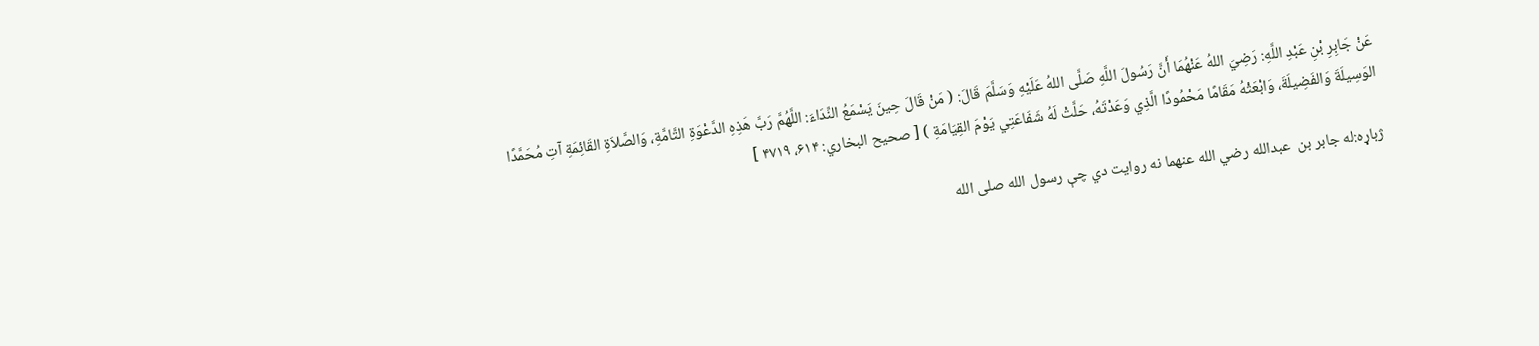عَنْ جَابِرِ بْنِ عَبْدِ اللَّهِ: رَضِيَ اللهُ عَنْهُمَا أَنَّ رَسُولَ اللَّهِ صَلَّى اللهُ عَلَيْهِ وَسَلَّمَ قَالَ: ( مَنْ قَالَ حِينَ يَسْمَعُ النِّدَاءَ: اللَّهُمَّ رَبَّ هَذِهِ الدَّعْوَةِ التَّامَّةِ، وَالصَّلاَةِ القَائِمَةِ آتِ مُحَمَّدًا الوَسِيلَةَ وَالفَضِيلَةَ، وَابْعَثْهُ مَقَامًا مَحْمُودًا الَّذِي وَعَدْتَهُ، حَلَّتْ لَهُ شَفَاعَتِي يَوْمَ القِيَامَةِ ) [ صحيح البخاري: ۶۱۴، ۴۷۱۹ ]

ژباړه:له جابر بن  عبدالله رضي الله عنهما نه روايت دي چې رسول الله صلی الله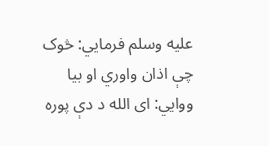عليه وسلم فرمايي: څوک چې اذان واوري او بيا ووايي: ای الله د دې پوره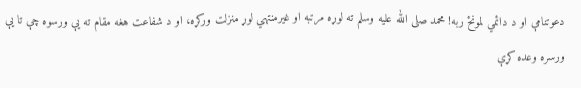دعوتنامې او د دائمي لمونځ ربه! محمد صلی الله عليه وسلم ته لوړه مرتبه او غيرمنتهي لوړ منزلت ورکړه، او د شفاعت هغه مقام ته يې ورسوه چې تا يې ورسره وعده کړې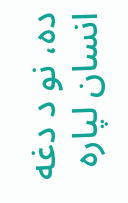ده، نو د دغه انسان لپاره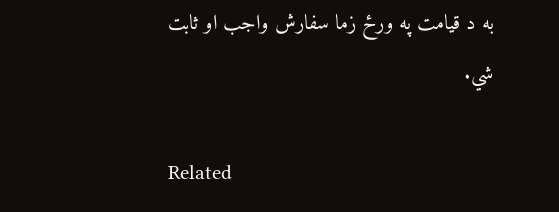به د قیامت په ورځ زما سفارش واجب او ثابت شي.

Related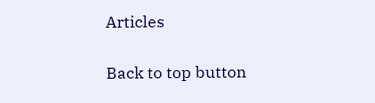Articles

Back to top button